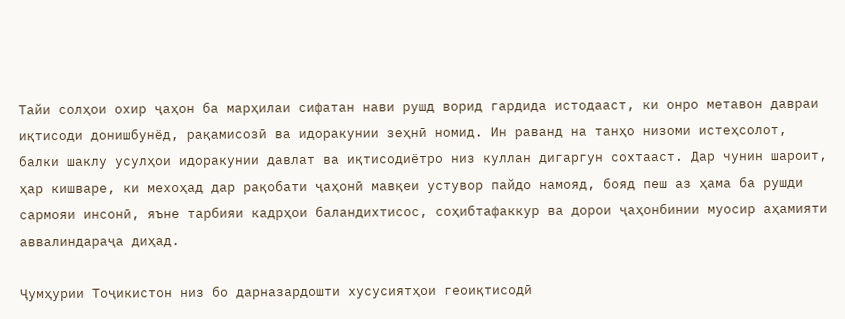Тайи солҳои охир ҷаҳон ба марҳилаи сифатан нави рушд ворид гардида истодааст, ки онро метавон давраи иқтисоди донишбунёд, рақамисозӣ ва идоракунии зеҳнӣ номид. Ин раванд на танҳо низоми истеҳсолот, балки шаклу усулҳои идоракунии давлат ва иқтисодиётро низ куллан дигаргун сохтааст. Дар чунин шароит, ҳар кишваре, ки мехоҳад дар рақобати ҷаҳонӣ мавқеи устувор пайдо намояд, бояд пеш аз ҳама ба рушди сармояи инсонӣ, яъне тарбияи кадрҳои баландихтисос, соҳибтафаккур ва дорои ҷаҳонбинии муосир аҳамияти аввалиндараҷа диҳад.

Ҷумҳурии Тоҷикистон низ бо дарназардошти хусусиятҳои геоиқтисодӣ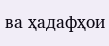ва ҳадафҳои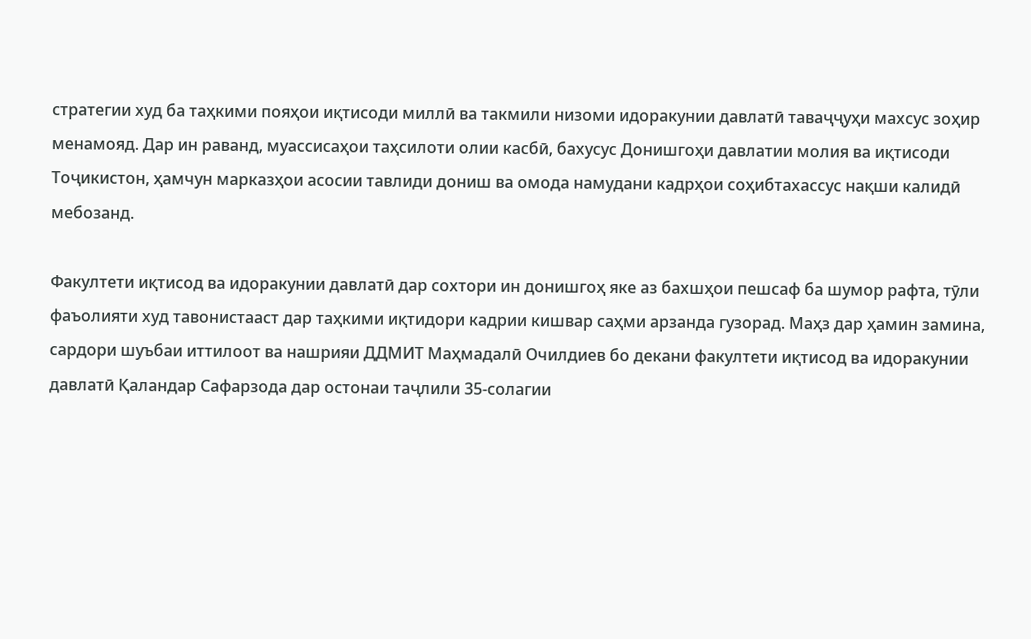стратегии худ ба таҳкими пояҳои иқтисоди миллӣ ва такмили низоми идоракунии давлатӣ таваҷҷуҳи махсус зоҳир менамояд. Дар ин раванд, муассисаҳои таҳсилоти олии касбӣ, бахусус Донишгоҳи давлатии молия ва иқтисоди Тоҷикистон, ҳамчун марказҳои асосии тавлиди дониш ва омода намудани кадрҳои соҳибтахассус нақши калидӣ мебозанд.

Факултети иқтисод ва идоракунии давлатӣ дар сохтори ин донишгоҳ яке аз бахшҳои пешсаф ба шумор рафта, тӯли фаъолияти худ тавонистааст дар таҳкими иқтидори кадрии кишвар саҳми арзанда гузорад. Маҳз дар ҳамин замина, сардори шуъбаи иттилоот ва нашрияи ДДМИТ Маҳмадалӣ Очилдиев бо декани факултети иқтисод ва идоракунии давлатӣ Қаландар Сафарзода дар остонаи таҷлили 35-солагии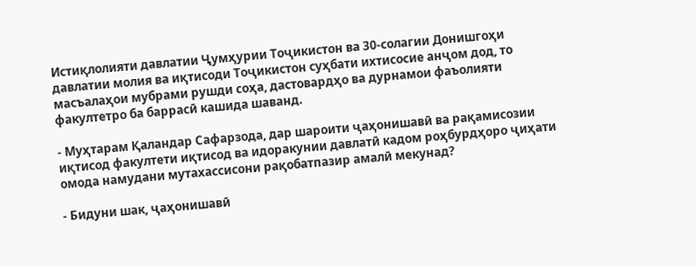Истиқлолияти давлатии Ҷумҳурии Тоҷикистон ва 30-солагии Донишгоҳи давлатии молия ва иқтисоди Тоҷикистон суҳбати ихтисосие анҷом дод, то масъалаҳои мубрами рушди соҳа, дастовардҳо ва дурнамои фаъолияти факултетро ба баррасӣ кашида шаванд.

- Муҳтарам Қаландар Сафарзода, дар шароити ҷаҳонишавӣ ва рақамисозии иқтисод факултети иқтисод ва идоракунии давлатӣ кадом роҳбурдҳоро ҷиҳати омода намудани мутахассисони рақобатпазир амалӣ мекунад?

- Бидуни шак, ҷаҳонишавӣ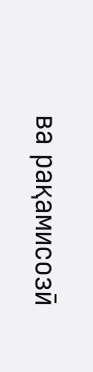ва рақамисозӣ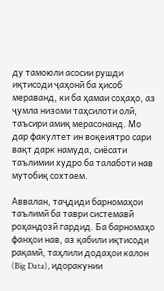ду тамоюли асосии рушди иқтисоди ҷаҳонӣ ба ҳисоб мераванд, ки ба ҳамаи соҳаҳо, аз ҷумла низоми таҳсилоти олӣ, таъсири амиқ мерасонанд. Мо дар факултет ин воқеиятро сари вақт дарк намуда, сиёсати таълимии худро ба талаботи нав мутобиқ сохтаем.

Аввалан, таҷдиди барномаҳои таълимӣ ба таври системавӣ роҳандозӣ гардид. Ба барномаҳо фанҳои нав, аз қабили иқтисоди рақамӣ, таҳлили додаҳои калон (Big Data), идоракунии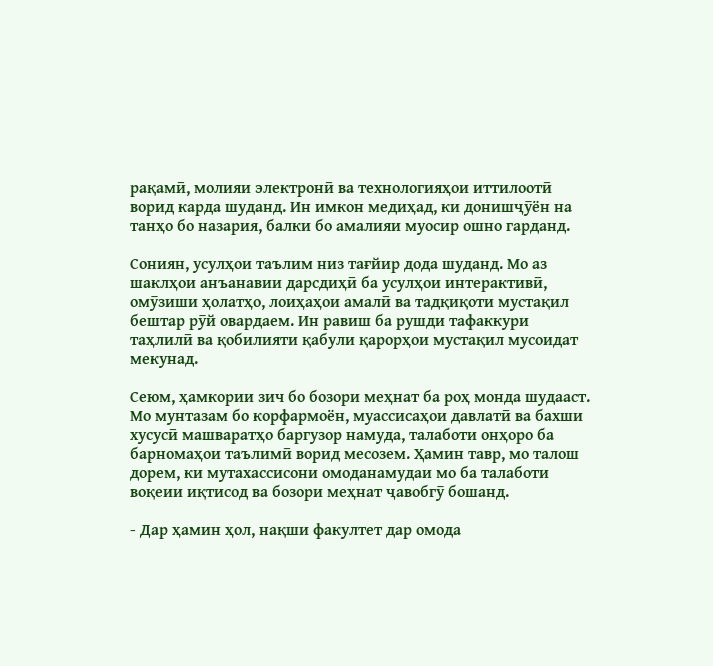рақамӣ, молияи электронӣ ва технологияҳои иттилоотӣ ворид карда шуданд. Ин имкон медиҳад, ки донишҷӯён на танҳо бо назария, балки бо амалияи муосир ошно гарданд.

Сониян, усулҳои таълим низ тағйир дода шуданд. Мо аз шаклҳои анъанавии дарсдиҳӣ ба усулҳои интерактивӣ, омӯзиши ҳолатҳо, лоиҳаҳои амалӣ ва тадқиқоти мустақил бештар рӯй овардаем. Ин равиш ба рушди тафаккури таҳлилӣ ва қобилияти қабули қарорҳои мустақил мусоидат мекунад.

Сеюм, ҳамкории зич бо бозори меҳнат ба роҳ монда шудааст. Мо мунтазам бо корфармоён, муассисаҳои давлатӣ ва бахши хусусӣ машваратҳо баргузор намуда, талаботи онҳоро ба барномаҳои таълимӣ ворид месозем. Ҳамин тавр, мо талош дорем, ки мутахассисони омоданамудаи мо ба талаботи воқеии иқтисод ва бозори меҳнат ҷавобгӯ бошанд.

- Дар ҳамин ҳол, нақши факултет дар омода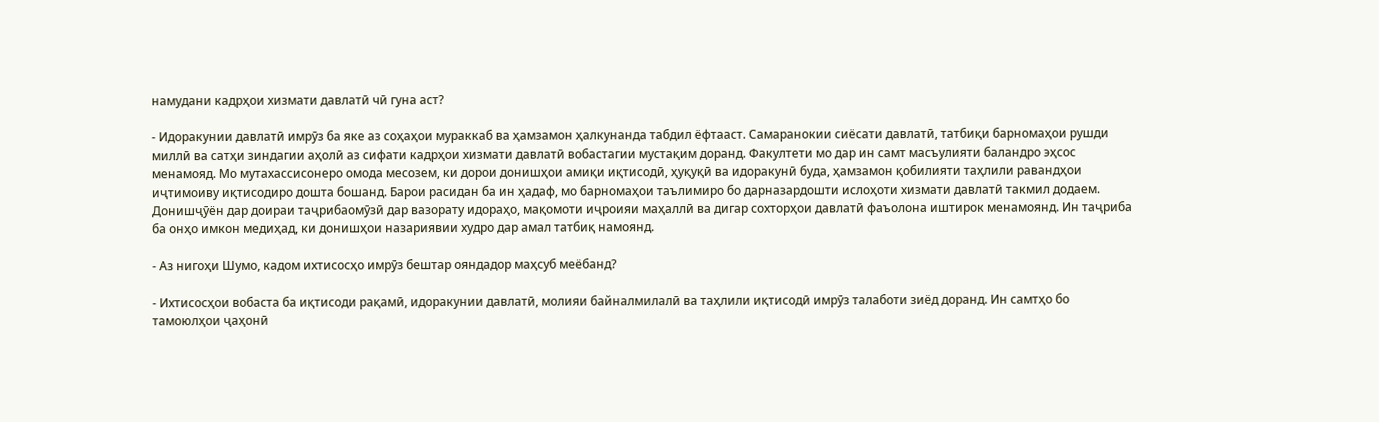намудани кадрҳои хизмати давлатӣ чӣ гуна аст?

- Идоракунии давлатӣ имрӯз ба яке аз соҳаҳои мураккаб ва ҳамзамон ҳалкунанда табдил ёфтааст. Самаранокии сиёсати давлатӣ, татбиқи барномаҳои рушди миллӣ ва сатҳи зиндагии аҳолӣ аз сифати кадрҳои хизмати давлатӣ вобастагии мустақим доранд. Факултети мо дар ин самт масъулияти баландро эҳсос менамояд. Мо мутахассисонеро омода месозем, ки дорои донишҳои амиқи иқтисодӣ, ҳуқуқӣ ва идоракунӣ буда, ҳамзамон қобилияти таҳлили равандҳои иҷтимоиву иқтисодиро дошта бошанд. Барои расидан ба ин ҳадаф, мо барномаҳои таълимиро бо дарназардошти ислоҳоти хизмати давлатӣ такмил додаем. Донишҷӯён дар доираи таҷрибаомӯзӣ дар вазорату идораҳо, мақомоти иҷроияи маҳаллӣ ва дигар сохторҳои давлатӣ фаъолона иштирок менамоянд. Ин таҷриба ба онҳо имкон медиҳад, ки донишҳои назариявии худро дар амал татбиқ намоянд.

- Аз нигоҳи Шумо, кадом ихтисосҳо имрӯз бештар ояндадор маҳсуб меёбанд?

- Ихтисосҳои вобаста ба иқтисоди рақамӣ, идоракунии давлатӣ, молияи байналмилалӣ ва таҳлили иқтисодӣ имрӯз талаботи зиёд доранд. Ин самтҳо бо тамоюлҳои ҷаҳонӣ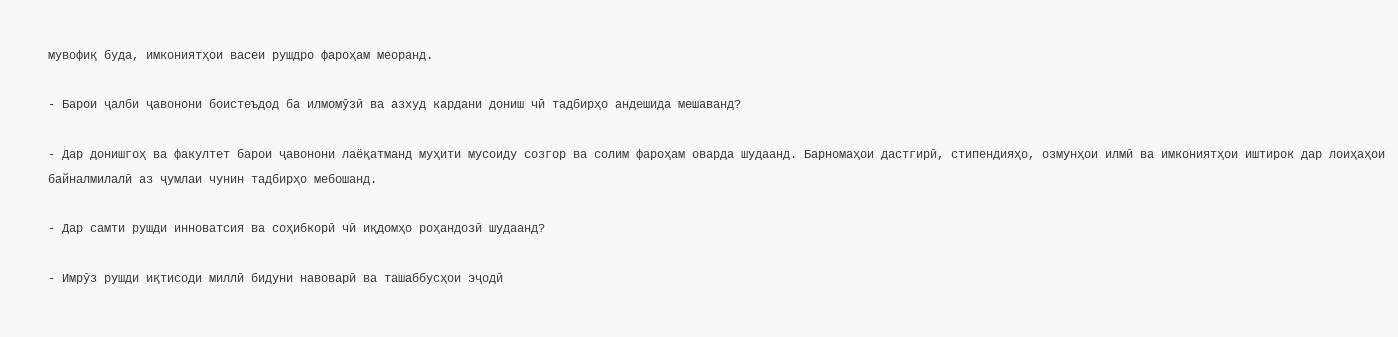мувофиқ буда, имкониятҳои васеи рушдро фароҳам меоранд.

- Барои ҷалби ҷавонони боистеъдод ба илмомӯзӣ ва азхуд кардани дониш чӣ тадбирҳо андешида мешаванд?

- Дар донишгоҳ ва факултет барои ҷавонони лаёқатманд муҳити мусоиду созгор ва солим фароҳам оварда шудаанд. Барномаҳои дастгирӣ, стипендияҳо, озмунҳои илмӣ ва имкониятҳои иштирок дар лоиҳаҳои байналмилалӣ аз ҷумлаи чунин тадбирҳо мебошанд.

- Дар самти рушди инноватсия ва соҳибкорӣ чӣ иқдомҳо роҳандозӣ шудаанд?

- Имрӯз рушди иқтисоди миллӣ бидуни навоварӣ ва ташаббусҳои эҷодӣ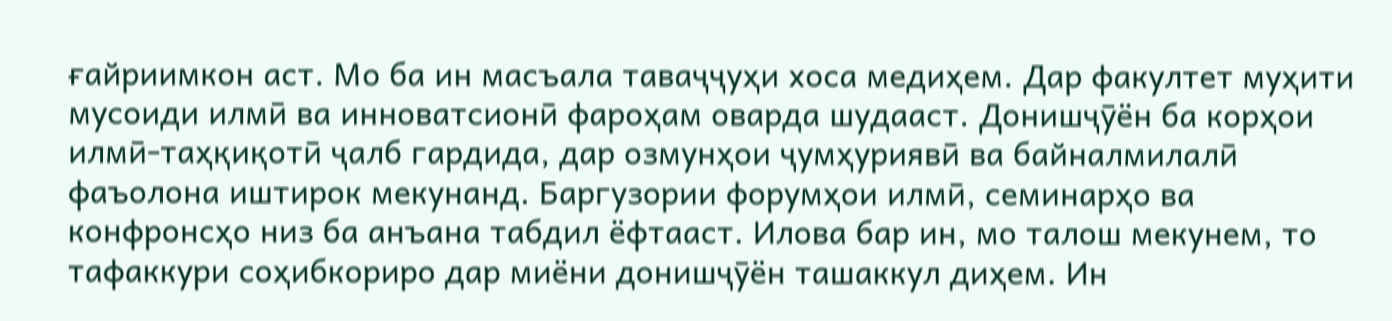ғайриимкон аст. Мо ба ин масъала таваҷҷуҳи хоса медиҳем. Дар факултет муҳити мусоиди илмӣ ва инноватсионӣ фароҳам оварда шудааст. Донишҷӯён ба корҳои илмӣ-таҳқиқотӣ ҷалб гардида, дар озмунҳои ҷумҳуриявӣ ва байналмилалӣ фаъолона иштирок мекунанд. Баргузории форумҳои илмӣ, семинарҳо ва конфронсҳо низ ба анъана табдил ёфтааст. Илова бар ин, мо талош мекунем, то тафаккури соҳибкориро дар миёни донишҷӯён ташаккул диҳем. Ин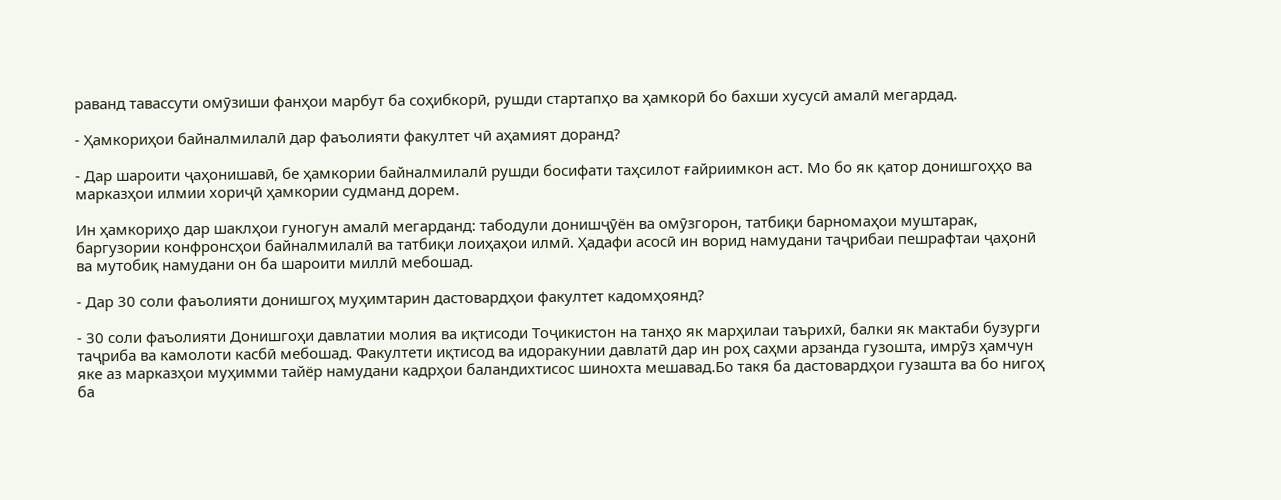раванд тавассути омӯзиши фанҳои марбут ба соҳибкорӣ, рушди стартапҳо ва ҳамкорӣ бо бахши хусусӣ амалӣ мегардад.

- Ҳамкориҳои байналмилалӣ дар фаъолияти факултет чӣ аҳамият доранд?

- Дар шароити ҷаҳонишавӣ, бе ҳамкории байналмилалӣ рушди босифати таҳсилот ғайриимкон аст. Мо бо як қатор донишгоҳҳо ва марказҳои илмии хориҷӣ ҳамкории судманд дорем.

Ин ҳамкориҳо дар шаклҳои гуногун амалӣ мегарданд: табодули донишҷӯён ва омӯзгорон, татбиқи барномаҳои муштарак, баргузории конфронсҳои байналмилалӣ ва татбиқи лоиҳаҳои илмӣ. Ҳадафи асосӣ ин ворид намудани таҷрибаи пешрафтаи ҷаҳонӣ ва мутобиқ намудани он ба шароити миллӣ мебошад.

- Дар 30 соли фаъолияти донишгоҳ муҳимтарин дастовардҳои факултет кадомҳоянд?

- 30 соли фаъолияти Донишгоҳи давлатии молия ва иқтисоди Тоҷикистон на танҳо як марҳилаи таърихӣ, балки як мактаби бузурги таҷриба ва камолоти касбӣ мебошад. Факултети иқтисод ва идоракунии давлатӣ дар ин роҳ саҳми арзанда гузошта, имрӯз ҳамчун яке аз марказҳои муҳимми тайёр намудани кадрҳои баландихтисос шинохта мешавад.Бо такя ба дастовардҳои гузашта ва бо нигоҳ ба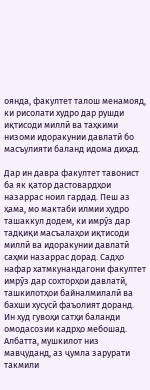оянда, факултет талош менамояд, ки рисолати худро дар рушди иқтисоди миллӣ ва таҳкими низоми идоракунии давлатӣ бо масъулияти баланд идома диҳад.

Дар ин давра факултет тавонист ба як қатор дастовардҳои назаррас ноил гардад. Пеш аз ҳама, мо мактаби илмии худро ташаккул додем, ки имрӯз дар тадқиқи масъалаҳои иқтисоди миллӣ ва идоракунии давлатӣ саҳми назаррас дорад. Садҳо нафар хатмкунандагони факултет имрӯз дар сохторҳои давлатӣ, ташкилотҳои байналмилалӣ ва бахши хусусӣ фаъолият доранд. Ин худ гувоҳи сатҳи баланди омодасозии кадрҳо мебошад. Албатта, мушкилот низ мавҷуданд, аз ҷумла зарурати такмили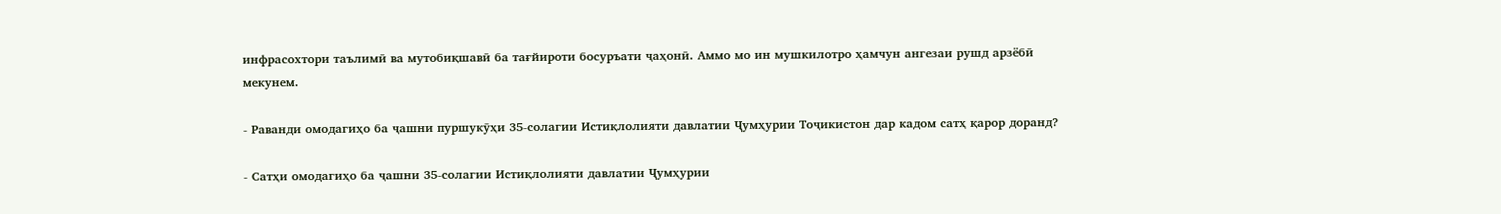инфрасохтори таълимӣ ва мутобиқшавӣ ба тағйироти босуръати ҷаҳонӣ. Аммо мо ин мушкилотро ҳамчун ангезаи рушд арзёбӣ мекунем.

- Раванди омодагиҳо ба ҷашни пуршукӯҳи 35-солагии Истиқлолияти давлатии Ҷумҳурии Тоҷикистон дар кадом сатҳ қарор доранд?

- Сатҳи омодагиҳо ба ҷашни 35-солагии Истиқлолияти давлатии Ҷумҳурии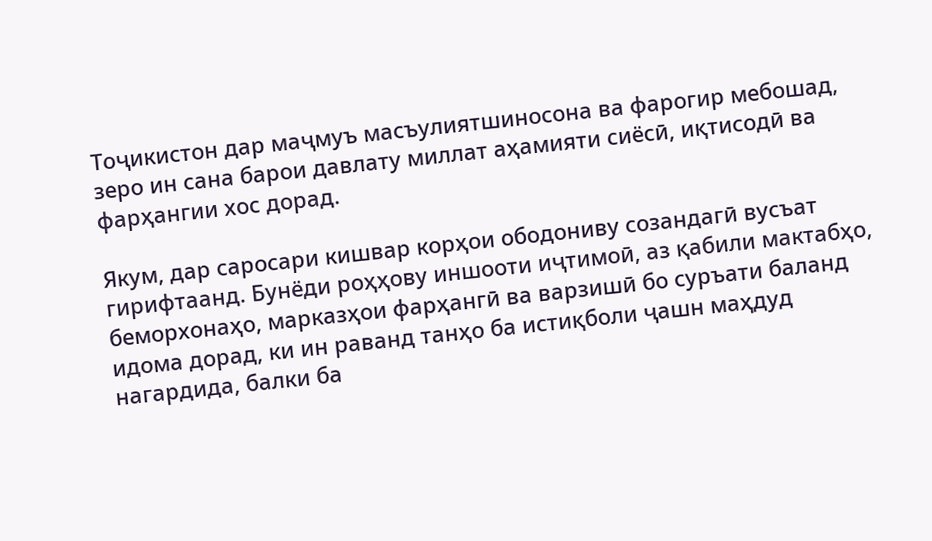Тоҷикистон дар маҷмуъ масъулиятшиносона ва фарогир мебошад, зеро ин сана барои давлату миллат аҳамияти сиёсӣ, иқтисодӣ ва фарҳангии хос дорад.

Якум, дар саросари кишвар корҳои ободониву созандагӣ вусъат гирифтаанд. Бунёди роҳҳову иншооти иҷтимоӣ, аз қабили мактабҳо, беморхонаҳо, марказҳои фарҳангӣ ва варзишӣ бо суръати баланд идома дорад, ки ин раванд танҳо ба истиқболи ҷашн маҳдуд нагардида, балки ба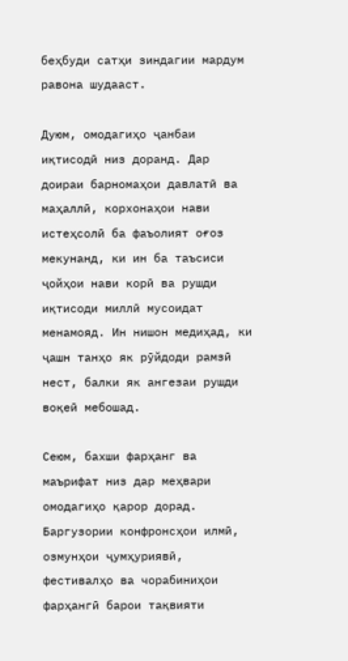беҳбуди сатҳи зиндагии мардум равона шудааст.

Дуюм, омодагиҳо ҷанбаи иқтисодӣ низ доранд. Дар доираи барномаҳои давлатӣ ва маҳаллӣ, корхонаҳои нави истеҳсолӣ ба фаъолият оғоз мекунанд, ки ин ба таъсиси ҷойҳои нави корӣ ва рушди иқтисоди миллӣ мусоидат менамояд. Ин нишон медиҳад, ки ҷашн танҳо як рӯйдоди рамзӣ нест, балки як ангезаи рушди воқеӣ мебошад.

Сеюм, бахши фарҳанг ва маърифат низ дар меҳвари омодагиҳо қарор дорад. Баргузории конфронсҳои илмӣ, озмунҳои ҷумҳуриявӣ, фестивалҳо ва чорабиниҳои фарҳангӣ барои тақвияти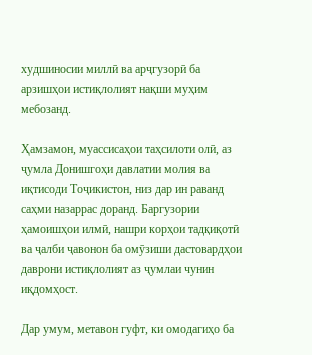худшиносии миллӣ ва арҷгузорӣ ба арзишҳои истиқлолият нақши муҳим мебозанд.

Ҳамзамон, муассисаҳои таҳсилоти олӣ, аз ҷумла Донишгоҳи давлатии молия ва иқтисоди Тоҷикистон, низ дар ин раванд саҳми назаррас доранд. Баргузории ҳамоишҳои илмӣ, нашри корҳои тадқиқотӣ ва ҷалби ҷавонон ба омӯзиши дастовардҳои даврони истиқлолият аз ҷумлаи чунин иқдомҳост.

Дар умум, метавон гуфт, ки омодагиҳо ба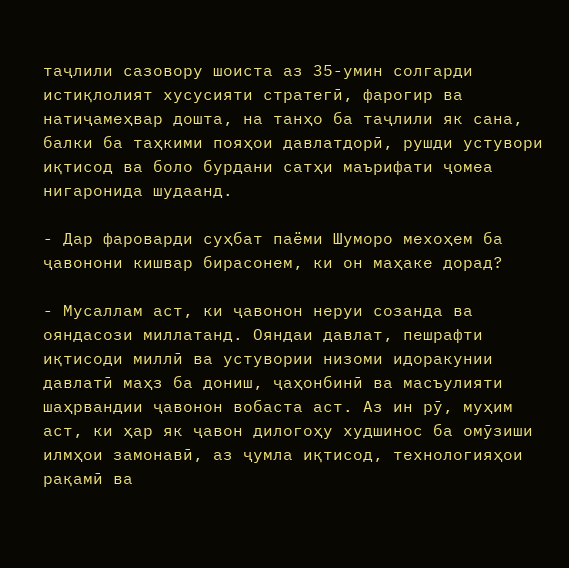таҷлили сазовору шоиста аз 35-умин солгарди истиқлолият хусусияти стратегӣ, фарогир ва натиҷамеҳвар дошта, на танҳо ба таҷлили як сана, балки ба таҳкими пояҳои давлатдорӣ, рушди устувори иқтисод ва боло бурдани сатҳи маърифати ҷомеа нигаронида шудаанд.

- Дар фароварди суҳбат паёми Шуморо мехоҳем ба ҷавонони кишвар бирасонем, ки он маҳаке дорад?

- Мусаллам аст, ки ҷавонон неруи созанда ва ояндасози миллатанд. Ояндаи давлат, пешрафти иқтисоди миллӣ ва устувории низоми идоракунии давлатӣ маҳз ба дониш, ҷаҳонбинӣ ва масъулияти шаҳрвандии ҷавонон вобаста аст. Аз ин рӯ, муҳим аст, ки ҳар як ҷавон дилогоҳу худшинос ба омӯзиши илмҳои замонавӣ, аз ҷумла иқтисод, технологияҳои рақамӣ ва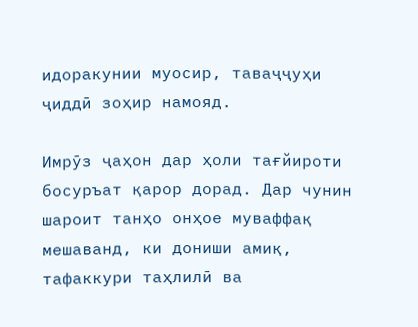идоракунии муосир, таваҷҷуҳи ҷиддӣ зоҳир намояд.

Имрӯз ҷаҳон дар ҳоли тағйироти босуръат қарор дорад. Дар чунин шароит танҳо онҳое муваффақ мешаванд, ки дониши амиқ, тафаккури таҳлилӣ ва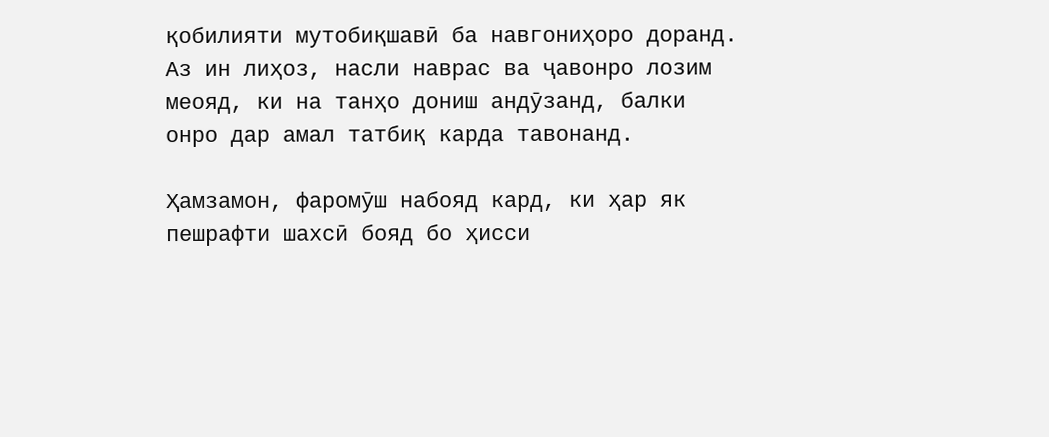қобилияти мутобиқшавӣ ба навгониҳоро доранд. Аз ин лиҳоз, насли наврас ва ҷавонро лозим меояд, ки на танҳо дониш андӯзанд, балки онро дар амал татбиқ карда тавонанд.

Ҳамзамон, фаромӯш набояд кард, ки ҳар як пешрафти шахсӣ бояд бо ҳисси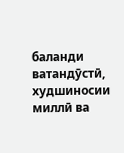баланди ватандӯстӣ, худшиносии миллӣ ва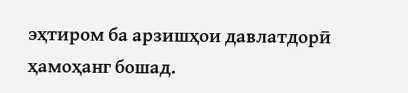эҳтиром ба арзишҳои давлатдорӣ ҳамоҳанг бошад.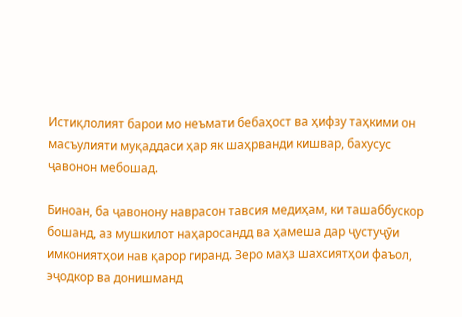Истиқлолият барои мо неъмати бебаҳост ва ҳифзу таҳкими он масъулияти муқаддаси ҳар як шаҳрванди кишвар, бахусус ҷавонон мебошад.

Биноан, ба ҷавонону наврасон тавсия медиҳам, ки ташаббускор бошанд, аз мушкилот наҳаросандд ва ҳамеша дар ҷустуҷӯи имкониятҳои нав қарор гиранд. Зеро маҳз шахсиятҳои фаъол, эҷодкор ва донишманд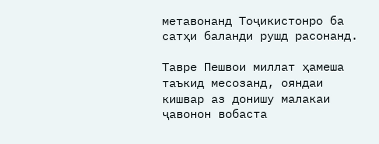метавонанд Тоҷикистонро ба сатҳи баланди рушд расонанд.

Тавре Пешвои миллат ҳамеша таъкид месозанд, ояндаи кишвар аз донишу малакаи ҷавонон вобаста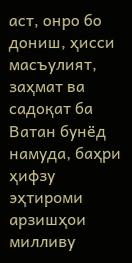аст, онро бо дониш, ҳисси масъулият, заҳмат ва садоқат ба Ватан бунёд намуда, баҳри ҳифзу эҳтироми арзишҳои милливу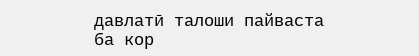давлатӣ талоши пайваста ба кор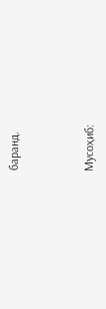баранд.



Мусоҳиб: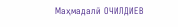Маҳмадалӣ ОЧИЛДИЕВ